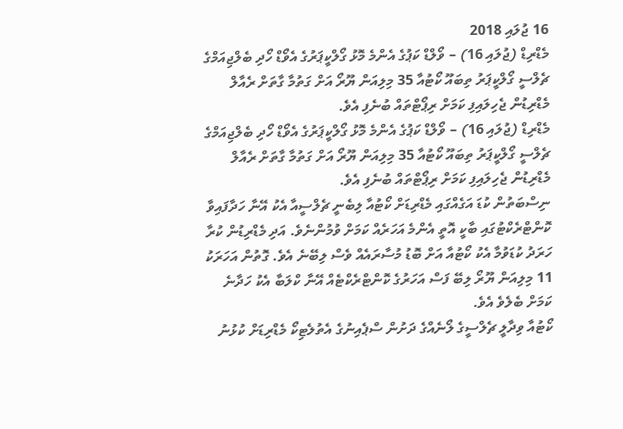16 ޖުލައި 2018
މެޑްރިޑް (ޖުލައި 16) – ވޯލްޑް ކަޕުގެ އެންމެ މޮޅު ގޯލްކީޕަރުގެ އެވޯޑް ހޯދި ބެލްޖިއަމްގެ ޗެލްސީ ގޯލްކީޕަރު ތިބައޫ ކޯޓުއާ 35 މިލިއަން ޔޫރޯ އަށް ގަތުމާ ގާތަށް ރެއާލް މެޑްރިޑުން ޖެހިލައިފި ކަމަށް ރިޕޯޓްތައް ބުނެފި އެވެ.
މެޑްރިޑް (ޖުލައި 16) – ވޯލްޑް ކަޕުގެ އެންމެ މޮޅު ގޯލްކީޕަރުގެ އެވޯޑް ހޯދި ބެލްޖިއަމްގެ ޗެލްސީ ގޯލްކީޕަރު ތިބައޫ ކޯޓުއާ 35 މިލިއަން ޔޫރޯ އަށް ގަތުމާ ގާތަށް ރެއާލް މެޑްރިޑުން ޖެހިލައިފި ކަމަށް ރިޕޯޓްތައް ބުނެފި އެވެ.
ނިސްބަތުން ކުޑަ އަގެއްގައި މެޑްރިޑަށް ކޯޓުއާ ލިބެނީ ޗެލްސީއާ އެކު އޭނާ ހަދާފައިވާ ކޮންޓްރެކްޓުގައި ބާކީ އޮތީ އެންމެ އަހަރެއް ކަމަށް ވުމުންނެވެ. އަދި މެޑްރިޑުން ކުރާ ހަރަދު ކުޑަވުމާ އެކު ކޯޓުއާ އަށް ބޮޑު މުސާރައެއް ވެސް ލިބޭނެ އެވެ. ގޮތުން އަހަރަކު 11 މިލިއަން ޔޫރޯ ލިބޭ ފަސް އަހަރުގެ ކޮންޓްރެކްޓެއް އޭނާ ކްލަބާ އެކު ހަދާނެ ކަމަށް ބެލެވެ އެވެ.
ކޯޓުއާ ވިދާލީ ޗެލްސީގެ ލޯނެއްގެ ދަށުން ސްޕެއިނުގެ އެތުލެޓިކޯ މެޑްރިޑަށް ކުޅުނު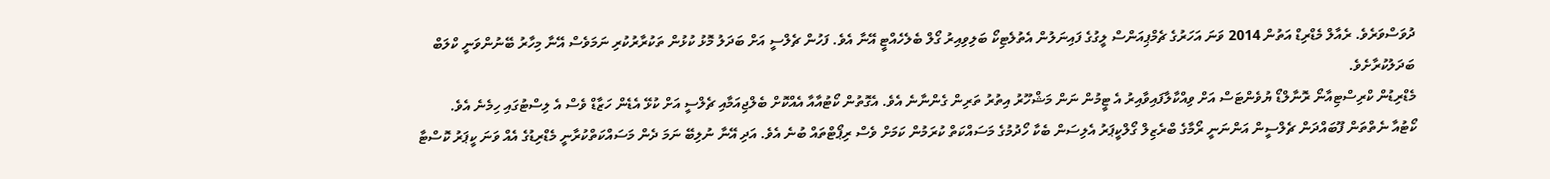ދުވަސްވަރެވެ. ރެއާލް މެޑްރިޑް އަތުން 2014 ވަނަ އަހަރުގެ ޗެމްޕިއަންސް ލީގުގެ ފައިނަލުން އެތުލެޓިކޯ ބަލިވިއިރު ގޯލް ބެލެހެއްޓީ އޭނާ އެވެ. ފަހުން ޗެލްސީ އަށް ބަދަލު މޮޅު ކުޅުން ތަކުރާރުކުރި ނަމަވެސް އޭނާ މިހާރު ބޭނުންވަނީ ކްލަބް ބަދަލުކުރާށެވެ.
މެޑްރިޑުން ކްރިސްޓިއާނޯ ރޮނާލްޑޯ ޔުވެންޓަސް އަށް ވިއްކާލާފައިވާއިރު އެ ޓީމުން ނަން މަޝްހޫރު އިތުރު ތަރިން ގެންނާނެ އެވެ. އެގޮތުން ކޯޓުއާއާ އެއްކޮށް ބެލްޖިއަމާއި ޗެލްސީ އަށް ކުޅޭ އެޑެން ހަޒާޑް ވެސް އެ ލިސްޓުގައި ހިމެނެ އެވެ.
ކޯޓުއާ ނެތްތަން ފޫބައްދަން ޗެލްސީން އަންނަނީ ރޯމާގެ ބްރެޒިލް ގޯލްކީޕަރު އެލިސަން ބެކާ ހޯދުމުގެ މަސައްކަތް ކުރަމުން ކަމަށް ވެސް ރިޕޯޓްތައް ބުނެ އެވެ. އަދި އޭނާ ނުލިބޭ ނަމަ ދެން މަސައްކަތްކުރާނީ މެޑްރިޑުގެ އެއް ވަނަ ކީޕަރު ކޮސްޓާ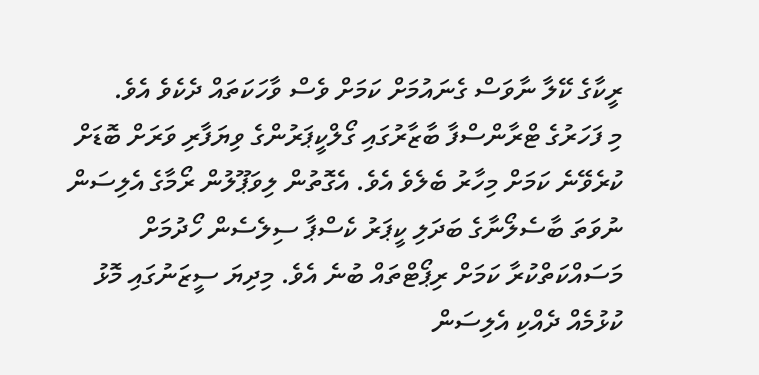ރީކާގެ ކޭލާ ނާވަސް ގެނައުމަށް ކަމަށް ވެސް ވާހަކަތައް ދެކެވެ އެވެ.
މި ފަހަރުގެ ޓްރާންސްފާ ބާޒާރުގައި ގޯލްކީޕަރުންގެ ވިޔަފާރި ވަރަށް ބޮޑަށް ކުރެވޭނެ ކަމަށް މިހާރު ބެލެވެ އެވެ. އެގޮތުން ލިވަޕޫލުން ރޯމާގެ އެލިސަން ނުވަތަ ބާސެލޯނާގެ ބަދަލި ކީޕަރު ކެސްޕާ ސިލެސެން ހޯދުމަށް މަސައްކަތްކުރާ ކަމަށް ރިޕޯޓްތައް ބުނެ އެވެ. މިދިޔަ ސީޒަނުގައި މޮޅު ކުޅުމެއް ދެއްކި އެލިސަން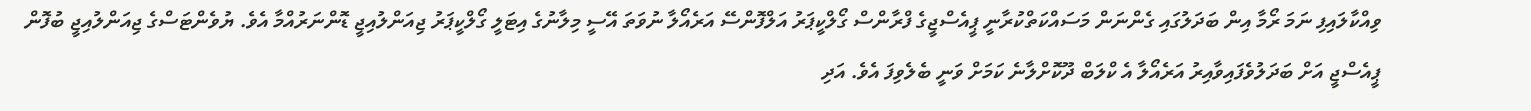ވިއްކާލައިފި ނަމަ ރޯމާ އިން ބަދަލުގައި ގެންނަން މަސައްކަތްކުރާނީ ޕީއެސްޖީގެ ފްރާންސް ގޯލްކީޕަރު އަލްފޮންސޭ އަރެއޯލާ ނުވަތަ އޭސީ މިލާނުގެ އިޓަލީ ގޯލްކީޕަރު ޖިއަންލުއިޖީ ޑޮންނަރުއްމާ އެވެ. ޔުވެންޓަސްގެ ޖިއަންލުއިޖީ ބުފޮން ޕީއެސްޖީ އަށް ބަދަލުވެފައިވާއިރު އަރެއޯލާ އެ ކްލަބް ދޫކޮށްލާނެ ކަމަށް ވަނީ ބެލެވިފަ އެވެ. އަދި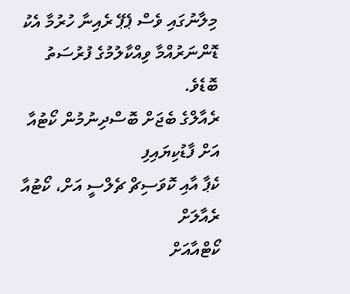މިލާނުގައި ވެސް ޕެޕޭ ރެއިނާ ހުރުމާ އެކު ޑޮންނަރުއްމާ ވިއްކާލުމުގެ ފުރުސަތު ބޮޑެވެ.
ރެއާލްގެ ބެޖަށް ބޮސްދިނުމުން ކޯޓުއާ އަށް ފާޑުކިޔައިފި
ކެޕާ އާއި ކޮވަސިޗް ޗެލްސީ އަށް، ކޯޓުއާ ރެއާލަށް
ކޯޓްއާއަށް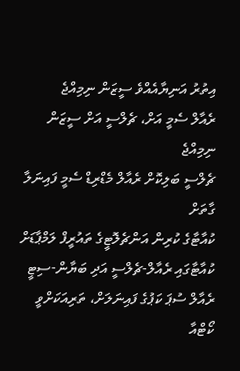އިތުރު އަނިޔާއެއްވެ ސީޒަން ނިމިއްޖެ
ރެއާލް ސެމީ އަށް، ޗެލްސީ އަށް ސީޒަން ނިމިއްޖެ
ޗެލްސީ ބަލިކޮށް ރެއާލް މެޑްރިޑް ސެމީ ފައިނަލާ ގާތަށް
ކުއާޓާގެ ކުރިން އަންޗެލޮޓީގެ ތައުރީފް ލަމްޕާޑަށް
ކުއާޓާގައި ރެއާލް-ޗެލްސީ އަދި ބަޔާން-ސިޓީ
ރެއާލް ސުޕަ ކަޕުގެ ފައިނަލަށް، ތަރިއަކަށްވީ ކޯޓްއާ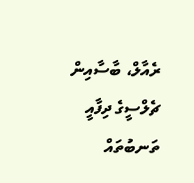ރެއާލް، ބާސާއިން ޗެލްސީގެ ދިފާއީ ތަނބުތައް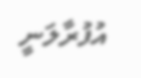އުފުރާލަނީ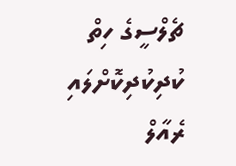ޗެލްސީގެ ހިތް ކުދިކުދިކޮށްލައި ރެއާލް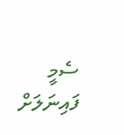ސެމީ ފައިނަލަށް